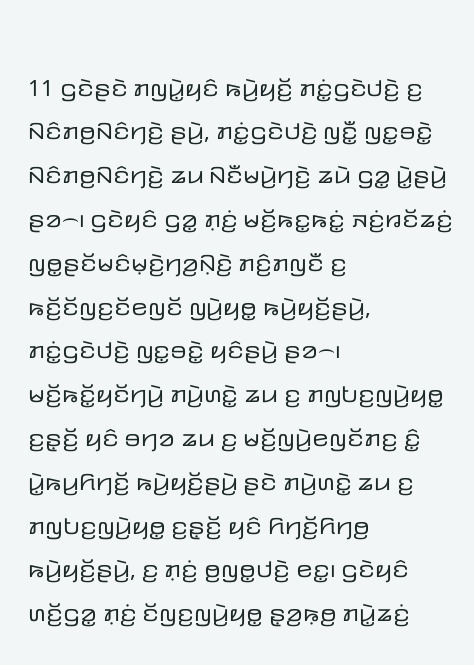11 ꤞꤢꤧꤔꤢꤧ ꤊꤜꤣꤧ꤭ꤟꤢꤨ ꤒꤣꤧ꤬ꤟꤢꤩ꤬ ꤊꤢꤦ꤭ꤞꤢꤧꤓꤢꤧ꤬ ꤢ꤬ ꤡꤢꤨꤊꤥ꤬ꤡꤢꤨꤚꤢꤧ꤬ ꤔꤣꤧ꤬, ꤊꤢꤦ꤭ꤞꤢꤧꤓꤢꤧ꤬ ꤜꤢꤪ꤭ ꤜꤢ꤭ꤋꤢꤧ꤭ ꤡꤢꤨꤊꤥ꤬ꤡꤢꤨꤚꤢꤧ꤬ ꤘꤣ ꤡꤢꤪꤗꤣꤧ꤬ꤚꤢꤧ꤬ ꤘꤣꤧ ꤞꤤ꤭ ꤣꤧ꤭ꤔꤣꤧ꤬ ꤔꤤ꤮꤯ ꤞꤢꤧꤟꤢꤨ ꤞꤤ꤭ ꤊ꤫ꤢꤦ꤬ ꤗꤢꤩ꤬ꤒꤢ꤭ꤒꤢꤦ꤭ ꤏꤢꤦ꤬ꤙꤢꤩꤘꤢꤦ꤬ ꤜꤥ꤭ꤔꤢꤩꤗꤢꤨꤗ꤫ꤢꤧ꤬ꤚꤤ꤬ꤡ꤫ꤢꤧ꤬ ꤊꤢꤨ꤬ꤊꤜꤢꤪ ꤢ꤬ ꤒꤢꤩ꤬ꤢꤩꤜꤢ꤬ꤢꤩꤕꤜꤢꤩ ꤜꤣꤧ꤬ꤟꤥ꤭ ꤒꤣꤧ꤬ꤟꤢꤩ꤬ꤔꤣꤧ꤬, ꤊꤢꤦ꤭ꤞꤢꤧꤓꤢꤧ꤬ ꤜꤢ꤭ꤋꤢꤧ꤭ ꤟꤢꤨꤔꤣꤧ꤬ ꤔꤤ꤮꤯
ꤗꤢꤩ꤬ꤒꤢꤩ꤭ꤟꤢꤩꤚꤣꤧ꤬ ꤊꤣꤧ꤬ꤛꤢꤧ꤭ ꤘꤣ ꤢ꤬ ꤊꤜꤝꤢ꤬ꤜꤣꤧ꤬ꤟꤥ꤭ ꤢ꤬ꤔ꤫ꤢꤩ꤬ ꤟꤢꤨ ꤋꤚꤤ ꤘꤣ ꤢ꤬ ꤗꤢꤩ꤬ꤜꤣꤧ꤬ꤕꤜꤢꤩꤊꤢ꤬ ꤢꤨ꤭ ꤣꤧ꤭ꤒꤣ꤬ꤖꤚꤢꤩ꤬ ꤒꤣꤧ꤬ꤟꤢꤩ꤬ꤔꤣꤧ꤬ ꤔꤢꤧ ꤊꤣꤧ꤬ꤛꤢꤧ꤭ ꤘꤣ ꤢ꤬ ꤊꤜꤝꤢ꤬ꤜꤣꤧ꤬ꤟꤥ꤭ ꤢ꤬ꤔ꤫ꤢꤩ꤬ ꤟꤢꤨ ꤖꤚꤢꤩ꤬ꤖꤚꤥ꤬ ꤒꤣꤧ꤬ꤟꤢꤩ꤬ꤔꤣꤧ꤬, ꤢ꤬ ꤊ꤫ꤢꤦ꤬ ꤥ꤬ꤜꤥ꤭ꤓꤢꤧ꤬ ꤕꤢ꤭꤯ ꤞꤢꤧꤟꤢꤨ ꤛꤢꤩ꤬ꤞꤤ꤭ ꤊ꤫ꤢꤦ꤬ ꤢꤩꤜꤢ꤬ꤜꤣꤧ꤬ꤟꤥ꤭ ꤔ꤫ꤤ꤬ꤒ꤫ꤥ꤬ ꤊꤣꤧ꤭ꤘꤢꤦ꤬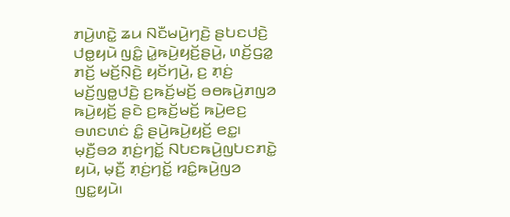ꤊꤣꤧ꤬ꤛꤢꤧ꤭ ꤘꤣ ꤡꤢꤪꤗꤣꤧ꤬ꤚꤢꤧ꤬ ꤔꤝꤢꤓꤢꤧ꤬ ꤓꤥ꤭ꤟꤣꤧ ꤜꤢꤨ꤭ ꤣꤧ꤭ꤒꤣꤧ꤬ꤟꤢꤩ꤬ꤔꤣꤧ꤬, ꤛꤢꤩ꤬ꤞꤤ꤭ ꤊꤢꤩ꤬ ꤗꤢꤩ꤬ꤡ꤫ꤢꤧ꤬ ꤟꤢꤩꤚꤣꤧ꤬, ꤢ꤬ ꤊ꤫ꤢꤦ꤬ ꤗꤢꤩ꤬ꤜꤥ꤭ꤓꤢꤧ꤬ ꤢ꤬ꤒꤢꤩ꤬ꤗꤢꤩ꤬ ꤋꤥꤒꤣꤧ꤬ꤊꤜꤤ ꤒꤣꤧ꤬ꤟꤢꤩ꤬ ꤔꤢꤧ ꤢ꤬ꤒꤢꤩ꤬ꤗꤢꤩ꤬ ꤒꤣꤧ꤬ꤕꤢ꤬ ꤋꤛꤢꤛꤢꤦ ꤢꤨ꤭ ꤔꤣꤧ꤬ꤒꤣꤧ꤬ꤟꤢꤩ꤬ ꤕꤢ꤭꤯
ꤗ꤫ꤢꤪ꤬ꤋꤤ ꤊ꤫ꤢꤦ꤬ꤚꤢꤩ꤭ ꤡꤝꤢꤒꤣꤧ꤬ꤜꤝꤢꤊꤢꤧ꤭ ꤟꤣꤧ, ꤗ꤫ꤢꤪ꤬ ꤊ꤫ꤢꤦ꤬ꤚꤢꤩ꤭ ꤙꤢꤨ꤭ꤒꤣꤧ꤬ꤜꤤ ꤜꤢ꤭ꤟꤣꤧ꤯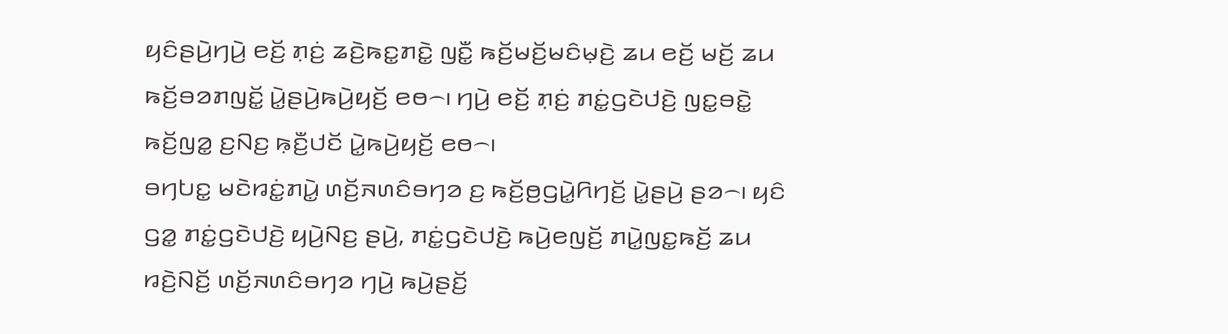ꤟꤢꤨꤔꤣꤧ꤬ꤚꤣꤧ꤬ ꤕꤢꤩ꤬ ꤊ꤫ꤢꤦ꤬ ꤘꤢꤧ꤬ꤒꤢ꤭ꤊꤢꤧ꤭ ꤜꤢꤪ꤭ ꤒꤢꤩ꤬ꤗꤢꤩ꤬ꤗꤢꤨꤗ꤫ꤢꤧ꤬ ꤘꤣ ꤕꤢꤩ꤬ ꤗꤢꤩ꤬ ꤘꤣ ꤒꤢꤩ꤬ꤋꤤꤊꤜꤢꤩ꤭ ꤣꤧ꤭ꤔꤣꤧ꤬ꤒꤣꤧ꤬ꤟꤢꤩ꤬ ꤕꤥ꤮꤯ ꤚꤣꤧ꤬ ꤕꤢꤩ꤬ ꤊ꤫ꤢꤦ꤬ ꤊꤢꤦ꤭ꤞꤢꤧꤓꤢꤧ꤬ ꤜꤢ꤭ꤋꤢꤧ꤭ ꤒꤢꤩ꤬ꤜꤤ꤭ ꤢ꤬ꤡꤢ꤬ ꤒ꤫ꤢꤪ꤬ꤓꤢꤩ ꤣꤧ꤭ꤒꤣꤧ꤬ꤟꤢꤩ꤬ ꤕꤥ꤮꤯
ꤋꤚꤝꤢ꤭ ꤗꤢꤧꤙꤢꤦ꤭ꤊꤣꤧ꤭ ꤛꤢꤩ꤬ꤏꤛꤢꤨꤋꤚꤤ ꤢ꤬ ꤒꤢꤩ꤬ꤥ꤬ꤞꤣꤧ꤭ꤖꤚꤢꤩ꤬ ꤣꤧ꤭ꤔꤣꤧ꤬ ꤔꤤ꤮꤯ ꤟꤢꤨ ꤞꤤ꤭ ꤊꤢꤦ꤭ꤞꤢꤧꤓꤢꤧ꤬ ꤟꤣꤧ꤬ꤡꤢ꤬ ꤔꤣꤧ꤬, ꤊꤢꤦ꤭ꤞꤢꤧꤓꤢꤧ꤬ ꤒꤣꤧ꤬ꤕꤜꤢꤩ꤬ ꤊꤣꤧ꤭ꤜꤢ꤭ꤒꤢꤩ꤬ ꤘꤣ ꤙꤢꤧ꤬ꤡꤢꤩ꤬ ꤛꤢꤩ꤬ꤏꤛꤢꤨꤋꤚꤤ ꤚꤣꤧ꤬ ꤒꤣꤧ꤬ꤔꤢꤩ꤬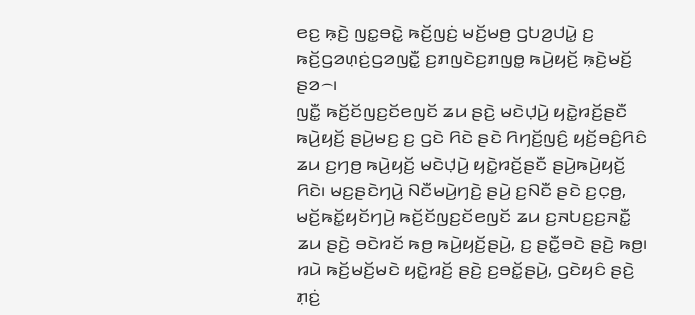ꤕꤢ꤬ ꤒ꤫ꤢꤧ꤬ ꤜꤢ꤭ꤋꤢꤧ꤭ ꤒꤢꤩ꤬ꤜꤢꤦ꤬ ꤗꤢꤩ꤬ꤗꤥ꤬ ꤞꤝꤤ꤬ꤓꤣꤧ꤭ ꤢ꤬ ꤒꤢꤩ꤬ꤞꤤꤛ꤫ꤢꤦ꤬ꤞꤤꤜꤢꤪ꤭ ꤢ꤬ꤊꤜꤢꤧꤢ꤬ꤊꤜꤥ꤭ ꤒꤣꤧ꤬ꤟꤢꤩ꤬ ꤒ꤫ꤢꤧ꤬ꤗꤢꤩ꤬ ꤔꤤ꤮꤯
ꤜꤢꤪ꤭ ꤒꤢꤩ꤬ꤢꤩꤜꤢ꤬ꤢꤩꤕꤜꤢꤩ ꤘꤣ ꤔꤢꤧ꤬ ꤗꤢꤧꤓ꤫ꤣꤧ꤬ ꤟꤢꤧ꤭ꤙꤢꤩ꤬ꤔꤢꤪ ꤒꤣꤧ꤬ꤟꤢꤩ꤬ ꤔꤣꤧ꤬ꤗꤢ꤬ ꤢ꤬ ꤞꤢꤧ ꤖꤢꤧ ꤔꤢꤧ ꤖꤚꤢꤩ꤬ꤜꤢꤨ꤬ ꤟꤢꤩ꤬ꤋꤢꤨ꤬ꤖꤢꤨ ꤘꤣ ꤢ꤬ꤚꤥ꤬ ꤒꤣꤧ꤬ꤟꤢꤩ꤬ ꤗꤢꤧꤓ꤫ꤣꤧ꤬ ꤟꤢꤧ꤭ꤙꤢꤩ꤬ꤔꤢꤪ ꤔꤣꤧ꤬ꤒꤣꤧ꤬ꤟꤢꤩ꤬ ꤖꤢꤧ꤯ ꤗꤢ꤬ꤔꤢꤧꤚꤣꤧ꤬ ꤡꤢꤪꤗꤣꤧ꤬ꤚꤢꤧ꤬ ꤔꤣꤧ꤬ ꤢ꤬ꤡꤢꤪ ꤔꤢꤧ ꤢ꤬ꤍ꤫ꤥ꤬, ꤗꤢꤩ꤬ꤒꤢꤩ꤭ꤟꤢꤩꤚꤣꤧ꤬ ꤒꤢꤩ꤬ꤢꤩꤜꤢ꤬ꤢꤩꤕꤜꤢꤩ ꤘꤣ ꤢ꤬ꤏꤝꤢ꤬ꤢ꤬ꤏꤢꤪ꤭ ꤘꤣ ꤔꤢꤧ꤬ ꤋꤢꤧꤙꤢꤩ ꤒꤥ꤬ ꤒꤣꤧ꤬ꤟꤢꤩ꤬ꤔꤣꤧ꤬, ꤢ꤬ ꤔꤢꤪ꤭ꤋꤢꤧ ꤔꤢꤧ꤬ ꤒꤥ꤬꤯ ꤙꤣꤧ ꤒꤢꤩ꤬ꤗꤢꤩ꤬ꤗꤢꤧ ꤟꤢꤧ꤭ꤙꤢꤩ꤬ ꤔꤢꤧ꤬ ꤢ꤬ꤋꤢꤩ꤭ꤔꤣꤧ꤬, ꤞꤢꤧꤟꤢꤨ ꤔꤢꤧ꤬ ꤊ꤫ꤢꤦ꤬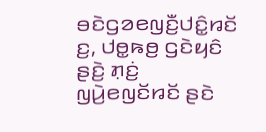ꤋꤢꤧꤞꤤꤕꤜꤢꤪ꤬ꤓꤢꤨ꤭ꤙꤢꤩ ꤢ꤬, ꤓꤥ꤭ꤒꤥ꤬ ꤞꤢꤧꤟꤢꤨ ꤔꤢꤧ꤬ ꤊ꤫ꤢꤦ꤬ ꤜꤣꤧ꤬ꤕꤜꤢꤩꤙꤢꤩ ꤔꤢꤧ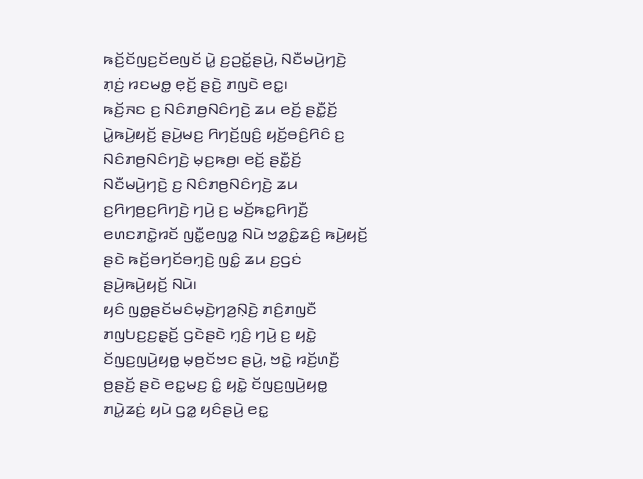ꤒꤢꤩ꤬ꤢꤩꤜꤢ꤬ꤢꤩꤕꤜꤢꤩ ꤣꤧ꤭ ꤢ꤬ꤑꤢꤩ꤭ꤔꤣꤧ꤬, ꤡꤢꤪꤗꤣꤧ꤬ꤚꤢꤧ꤬ ꤊ꤫ꤢꤦ꤬ ꤙꤢꤗꤥ꤭ ꤕ꤫ꤢꤩ꤬ ꤔꤢꤧ꤬ ꤊꤜꤢꤧ ꤕꤢ꤭꤯
ꤒꤢꤩ꤬ꤏꤢ ꤢ꤬ ꤡꤢꤨꤊꤥ꤬ꤡꤢꤨꤚꤢꤧ꤬ ꤘꤣ ꤕꤢꤩ꤬ ꤔꤢꤪ꤭ꤢꤩ꤬ ꤣꤧ꤭ꤒꤣꤧ꤬ꤟꤢꤩ꤬ ꤔꤣꤧ꤬ꤗꤢ꤬ ꤖꤚꤢꤩ꤬ꤜꤢꤨ꤬ ꤟꤢꤩ꤬ꤋꤢꤨ꤬ꤖꤢꤨ ꤢ꤬ ꤡꤢꤨꤊꤥ꤬ꤡꤢꤨꤚꤢꤧ꤬ ꤗ꤫ꤢ꤬ꤒꤥ꤬꤯ ꤕꤢꤩ꤬ ꤔꤢꤪ꤭ꤢꤩ꤬ ꤡꤢꤪꤗꤣꤧ꤬ꤚꤢꤧ꤬ ꤢ꤬ ꤡꤢꤨꤊꤥ꤬ꤡꤢꤨꤚꤢꤧ꤬ ꤘꤣ ꤢ꤬ꤖꤚꤥ꤬ꤢ꤬ꤖꤚꤢꤧ꤬ ꤚꤣꤧ꤬ ꤢ꤬ ꤗꤢꤩ꤬ꤒꤢ꤭ꤖꤚꤢꤪ꤬ ꤕꤛꤢꤊꤢꤧ꤭ꤙꤢꤩ ꤜꤢꤪ꤭ꤕꤜꤤ꤭ ꤡꤣꤧ ꤠꤤ꤭ꤢꤨ꤭ꤘꤢꤨ꤬ ꤒꤣꤧ꤬ꤟꤢꤩ꤬ ꤔꤢꤧ ꤒꤢꤩ꤬ꤋꤚꤢꤩꤋꤚ꤫ꤢꤧ꤬ ꤜꤢꤨ꤭ ꤘꤣ ꤢ꤬ꤞꤢꤦ ꤔꤣꤧ꤬ꤒꤣꤧ꤬ꤟꤢꤩ꤬ ꤡꤣꤧ꤯
ꤟꤢꤨ ꤜꤥ꤭ꤔꤢꤩꤗꤢꤨꤗ꤫ꤢꤧ꤬ꤚꤤ꤬ꤡ꤫ꤢꤧ꤬ ꤊꤢꤨ꤬ꤊꤜꤢꤪ ꤊꤜꤝꤢ꤬ꤢ꤬ꤔ꤫ꤢꤩ꤬ ꤞꤢꤧꤔꤢꤧ ꤚ꤫ꤢꤨ꤬ ꤚꤣꤧ꤬ ꤢ꤬ ꤟꤢꤧ꤭ ꤢꤩꤜꤢ꤬ꤜꤣꤧ꤬ꤟꤥ꤭ ꤗ꤫ꤥ꤬ꤢꤩꤠꤢ ꤔꤣꤧ꤬, ꤠꤢꤧ꤭ ꤙꤢꤩ꤬ꤛꤢꤪ꤬ ꤥ꤬ꤔꤢꤩ꤬ ꤔꤢꤧ ꤕꤢ꤭ꤗꤢ꤬ ꤢꤨ꤭ ꤟꤢꤧ꤭ ꤢꤩꤜꤢ꤬ꤜꤣꤧ꤬ꤟꤥ꤭ ꤊꤣꤧ꤭ꤘꤢꤦ꤬ ꤟꤣꤧ ꤞꤤ꤭ ꤟꤢꤨꤔꤣꤧ꤬ ꤕꤢ꤭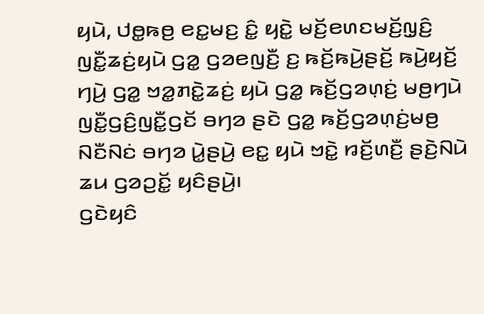ꤟꤣꤧ, ꤓꤥ꤭ꤒꤥ꤬ ꤕꤢ꤭ꤗꤢ꤬ ꤢꤨ꤭ ꤟꤢꤧ꤭ ꤗꤢꤩ꤬ꤕꤛꤢꤗꤢꤩ꤬ꤜ꤫ꤢꤨ꤬ ꤜꤢꤪ꤭ꤘꤢꤦ꤬ꤟꤣꤧ ꤞꤤ꤭ ꤞꤤꤕꤜꤢꤪ꤬ ꤢ꤬ ꤒꤢꤩ꤬ꤒꤣꤧ꤬ꤔꤢꤩ꤬ ꤒꤣꤧ꤬ꤟꤢꤩ꤬ ꤚꤣꤧ꤬ ꤞꤤ꤭ ꤠꤤ꤭ꤊꤢꤧ꤭ꤘꤢꤦ꤬ ꤟꤣꤧ ꤞꤤ꤭ ꤒꤢꤩ꤬ꤞꤤꤛ꤫ꤢꤦ꤬ ꤗꤥ꤬ꤚꤣꤧ ꤜꤢꤪ꤭ꤞꤢꤨ꤬ꤜꤢꤪ꤭ꤞꤢꤩ ꤋꤚꤤ ꤔꤢꤧ ꤞꤤ꤭ ꤒꤢꤩ꤬ꤞꤤꤛ꤫ꤢꤦ꤬ꤗꤥ꤬ ꤡꤢꤪꤡꤢꤦ ꤋꤚꤤ ꤣꤧ꤭ꤔꤣꤧ꤬ ꤕꤢ꤭ ꤟꤣꤧ ꤠꤢꤧ꤭ ꤙꤢꤩ꤬ꤛꤢꤪ꤬ ꤔꤢꤧ꤬ꤡꤣꤧ ꤘꤣ ꤞꤤꤑꤢꤩ꤭ ꤟꤢꤨꤔꤣꤧ꤬꤯
ꤞꤢꤧꤟꤢꤨ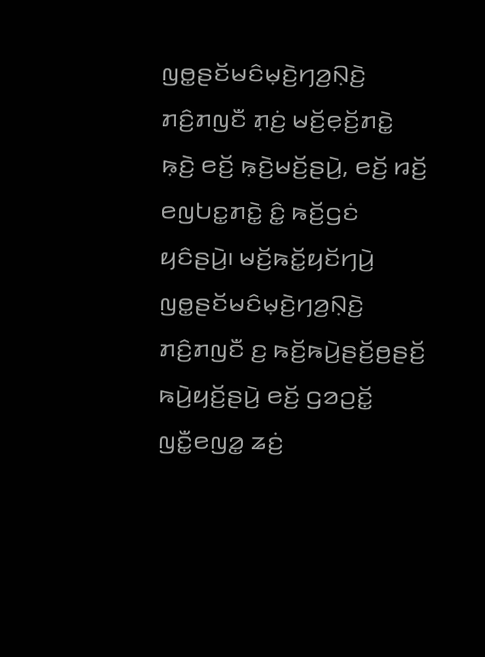ꤜꤥ꤭ꤔꤢꤩꤗꤢꤨꤗ꤫ꤢꤧ꤬ꤚꤤ꤬ꤡ꤫ꤢꤧ꤬ ꤊꤢꤨ꤬ꤊꤜꤢꤪ ꤊ꤫ꤢꤦ꤬ ꤗꤢꤩ꤬ꤕ꤫ꤢꤩ꤬ꤊꤢꤧ꤭ ꤒ꤫ꤢꤧ꤬ ꤕꤢꤩ꤬ ꤒ꤫ꤢꤧ꤬ꤗꤢꤩ꤬ꤔꤣꤧ꤬, ꤕꤢꤩ꤬ ꤙꤢꤩ꤬ ꤕꤜꤝꤢ꤭ꤊꤢꤧ꤭ ꤢꤨ꤭ ꤒꤢꤩ꤬ꤞꤢꤦ ꤟꤢꤨꤔꤣꤧ꤬꤯ ꤗꤢꤩ꤬ꤒꤢꤩ꤭ꤟꤢꤩꤚꤣꤧ꤬ ꤜꤥ꤭ꤔꤢꤩꤗꤢꤨꤗ꤫ꤢꤧ꤬ꤚꤤ꤬ꤡ꤫ꤢꤧ꤬ ꤊꤢꤨ꤬ꤊꤜꤢꤪ ꤢ꤬ ꤒꤢꤩ꤬ꤒꤣꤧ꤬ꤔꤢꤩ꤬ꤥ꤬ꤔꤢꤩ꤬ ꤒꤣꤧ꤬ꤟꤢꤩ꤬ꤔꤣꤧ꤬ ꤕꤢꤩ꤬ ꤞꤤꤑꤢꤩ꤭ ꤜꤢꤪ꤭ꤕꤜꤤ꤭ ꤘꤢꤦ꤬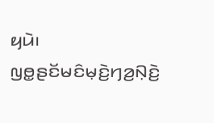ꤟꤣꤧ꤯
ꤜꤥ꤭ꤔꤢꤩꤗꤢꤨꤗ꤫ꤢꤧ꤬ꤚꤤ꤬ꤡ꤫ꤢꤧ꤬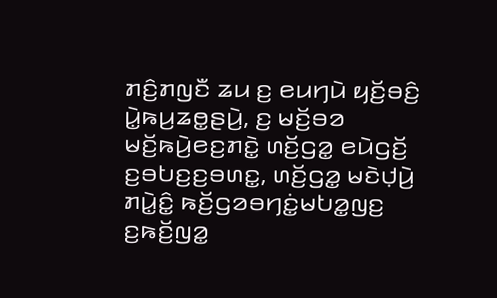ꤊꤢꤨ꤬ꤊꤜꤢꤪ ꤘꤣ ꤢ꤬ ꤕꤣꤚꤣꤧ ꤟꤢꤩ꤬ꤋꤢꤨ꤬ ꤣꤧ꤭ꤒꤣ꤬ꤘꤥ꤭ꤔꤣꤧ꤬, ꤢ꤬ ꤗꤢꤩ꤬ꤋꤤ ꤗꤢꤩ꤬ꤒꤣꤧ꤬ꤕꤢ꤬ꤊꤢꤧ꤭ ꤛꤢꤩ꤬ꤞꤤ꤭ ꤕꤣꤧꤞꤢꤩ꤬ ꤢ꤬ꤋꤝꤢ꤬ꤢ꤬ꤋꤛꤢ꤭, ꤛꤢꤩ꤬ꤞꤤ꤭ ꤗꤢꤧꤓ꤫ꤣꤧ꤬ ꤊꤣꤧ꤭ꤢꤨ꤭ ꤒꤢꤩ꤬ꤞꤤꤋꤚꤢꤦ꤭ꤗꤝꤤ꤭ꤜꤢ꤬ ꤢ꤬ꤒꤢꤩ꤬ꤜꤤ꤭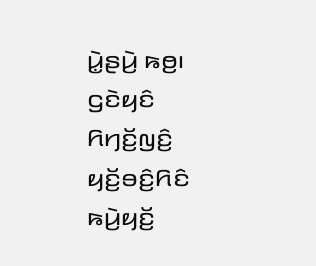ꤣꤧ꤭ꤔꤣꤧ꤬ ꤒꤥ꤬꤯ ꤞꤢꤧꤟꤢꤨ ꤖꤚꤢꤩ꤬ꤜꤢꤨ꤬ ꤟꤢꤩ꤬ꤋꤢꤨ꤬ꤖꤢꤨ ꤒꤣꤧ꤬ꤟꤢꤩ꤬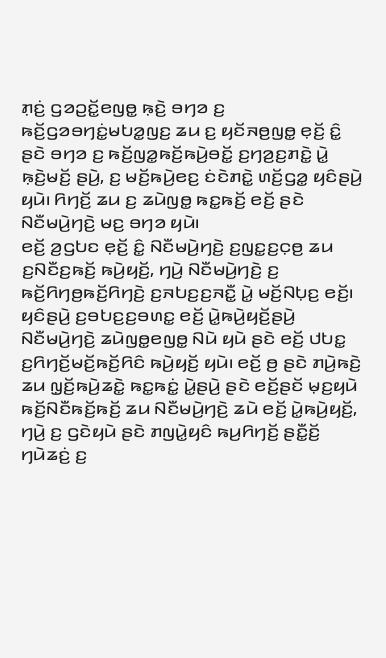ꤊ꤫ꤢꤦ꤬ ꤞꤤꤑꤢꤩ꤭ꤕꤜꤥ꤭ ꤒ꤫ꤢꤧ꤬ ꤋꤚꤤ ꤢ꤬ ꤒꤢꤩ꤬ꤞꤤꤋꤚꤢꤦ꤭ꤗꤝꤤ꤭ꤜꤢ꤬ ꤘꤣ ꤢ꤬ ꤟꤢꤩꤏꤥ꤬ꤜꤥ꤭ ꤕ꤫ꤢꤩ꤬ ꤢꤨ꤭ ꤔꤢꤧ ꤋꤚꤤ ꤢ꤬ ꤒꤢꤩ꤬ꤜꤤ꤭ꤒꤢꤩ꤬ꤒꤣꤧ꤬ꤋꤢꤩ꤭ ꤢ꤬ꤚꤤ꤬ꤢ꤬ꤊꤢꤧ꤭ ꤣꤧ꤭ ꤒ꤫ꤢꤧ꤬ꤗꤢꤩ꤬ ꤔꤣꤧ꤬, ꤢ꤬ ꤗꤢꤩ꤬ꤒꤣꤧ꤬ꤕꤢ꤬ ꤢꤦꤢꤧꤊꤢꤧ꤭ ꤛꤢꤩ꤬ꤞꤤ꤭ ꤟꤢꤨꤔꤣꤧ꤬ ꤟꤣꤧ꤯ ꤖꤚꤢꤩ꤬ ꤘꤣ ꤢ꤬ ꤘꤣꤧꤜꤥ꤭ ꤒꤢ꤭ꤒꤢꤩ꤬ ꤕꤢꤩ꤬ ꤔꤢꤧ ꤡꤢꤪꤗꤣꤧ꤬ꤚꤢꤧ꤬ ꤗꤢ꤬ ꤋꤚꤤ ꤟꤣꤧ꤯
ꤕꤢꤩ꤬ ꤤ꤬ꤞꤝꤢ ꤕ꤫ꤢꤩ꤬ ꤢꤨ꤭ ꤡꤢꤪꤗꤣꤧ꤬ꤚꤢꤧ꤬ ꤢ꤬ꤜꤢ꤭ꤢ꤬ꤍ꤫ꤥ꤬ ꤘꤣ ꤢ꤬ꤡꤢꤪꤢ꤬ꤒꤢꤩ꤬ ꤒꤣꤧ꤬ꤟꤢꤩ꤬, ꤚꤣꤧ꤬ ꤡꤢꤪꤗꤣꤧ꤬ꤚꤢꤧ꤬ ꤢ꤬ ꤒꤢꤩ꤬ꤖꤚꤥ꤬ꤒꤢꤩ꤬ꤖꤚꤢꤧ꤬ ꤢ꤬ꤏꤝꤢ꤬ꤢ꤬ꤏꤢꤪ꤭ ꤣꤧ꤭ ꤗꤢꤩ꤬ꤡꤝ꤫ꤢ꤬ ꤕꤢꤩ꤬꤯ ꤟꤢꤨꤔꤣꤧ꤬ ꤢ꤬ꤋꤝꤢ꤬ꤢ꤬ꤋꤛꤢ꤭ ꤕꤢꤩ꤬ ꤣꤧ꤭ꤒꤣꤧ꤬ꤟꤢꤩ꤬ꤔꤣꤧ꤬ ꤡꤢꤪꤗꤣꤧ꤬ꤚꤢꤧ꤬ ꤘꤣꤧꤜꤥ꤭ꤕꤜꤥ꤭ ꤡꤣꤧ ꤟꤣꤧ ꤔꤢꤧ ꤕꤢꤩ꤬ ꤓꤝꤢ꤭ ꤢ꤬ꤖꤚꤢꤩ꤬ꤗꤢꤩ꤬ꤒꤢꤩ꤬ꤖꤢꤨ ꤒꤣꤧ꤬ꤟꤢꤩ꤬ ꤟꤣꤧ꤯ ꤕꤢꤩ꤬ ꤥ꤬ ꤔꤢꤧ ꤊꤣꤧ꤬ꤒꤢꤧ꤬ ꤘꤣ ꤜ꤫ꤢꤩ꤬ꤒꤣꤧ꤬ꤘꤢꤧ꤭ ꤒꤢ꤭ꤒꤢꤦ꤭ ꤣꤧ꤭ꤔꤣꤧ꤬ ꤔꤢꤧ ꤕꤢꤩ꤬ꤔꤢꤩ ꤗ꤫ꤢ꤬ꤟꤣꤧ ꤒꤢꤩ꤬ꤡꤢꤪꤒꤢꤩ꤬ꤒꤢꤩ꤬ ꤘꤣ ꤡꤢꤪꤗꤣꤧ꤬ꤚꤢꤧ꤬ ꤘꤣꤧ ꤕꤢꤩ꤬ ꤣꤧ꤭ꤒꤣꤧ꤬ꤟꤢꤩ꤬, ꤚꤣꤧ꤬ ꤢ꤬ ꤞꤢꤧꤟꤣꤧ ꤔꤢꤧ ꤊꤜꤣꤧ꤭ꤟꤢꤨ ꤒꤣ꤬ꤖꤚꤢꤩ꤬ ꤔꤢꤪ꤭ꤢꤩ꤬ ꤚꤣꤧꤘꤢꤦ꤬ ꤢ꤬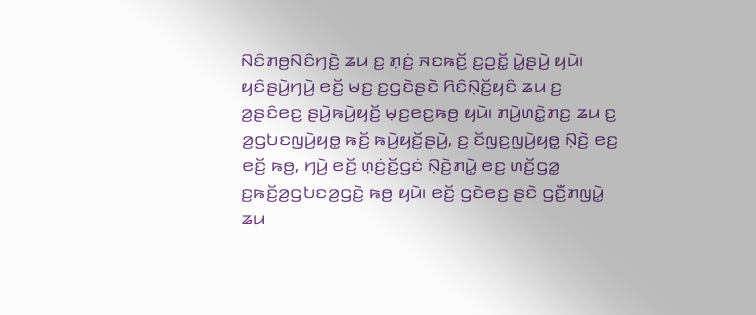ꤡꤢꤨꤊꤥ꤬ꤡꤢꤨꤚꤢꤧ꤬ ꤘꤣ ꤢ꤬ ꤊ꤫ꤢꤦ꤬ ꤏꤢꤒꤢꤩ꤬ ꤢ꤬ꤑꤢꤩ꤭ ꤣꤧ꤭ꤔꤣꤧ꤬ ꤟꤣꤧ꤯
ꤟꤢꤨꤔꤣꤧ꤬ꤚꤣꤧ꤬ ꤕꤢꤩ꤬ ꤗꤢ꤬ ꤢ꤬ꤞꤢꤧꤔꤢꤧ ꤖꤢꤨꤡ꤫ꤢꤩ꤬ꤟꤢꤨ ꤘꤣ ꤢ꤬ ꤤ꤬ꤔꤢꤨꤕꤢ꤬ ꤔꤣꤧ꤬ꤒꤣꤧ꤬ꤟꤢꤩ꤬ ꤗ꤫ꤢ꤬ꤕꤢ꤬ꤒꤥ꤬ ꤟꤣꤧ꤯ ꤊꤣꤧ꤬ꤛꤢꤧ꤭ꤊꤢ꤬ ꤘꤣ ꤢ꤬ ꤤ꤬ꤞꤝꤢꤜꤣꤧ꤬ꤟꤥ꤭ ꤒꤢꤩ꤬ ꤒꤣꤧ꤬ꤟꤢꤩ꤬ꤔꤣꤧ꤬, ꤢ꤬ ꤢꤩꤜꤢ꤬ꤜꤣꤧ꤬ꤟꤥ꤭ ꤡ꤫ꤢꤧ꤬ ꤕꤢ꤬ ꤕꤢꤩ꤬ ꤒꤥ꤬, ꤚꤣꤧ꤬ ꤕꤢꤩ꤬ ꤛ꤫ꤢꤦ꤬ꤢꤩ꤬ꤞꤢꤦ ꤡ꤫ꤢꤧ꤬ꤊꤣꤧ꤭ ꤕꤢ꤬ ꤛꤢꤩ꤬ꤞꤤ꤭ ꤢ꤬ꤒꤢꤩ꤬ꤤ꤬ꤞꤝꤢꤤ꤬ꤞꤢꤧ꤬ ꤒꤥ꤬ ꤟꤣꤧ꤯ ꤕꤢꤩ꤬ ꤞꤢꤧꤕꤢ꤬ ꤔꤢꤧ ꤞꤢꤪ꤬ꤊꤜꤣꤧ꤭ ꤘꤣ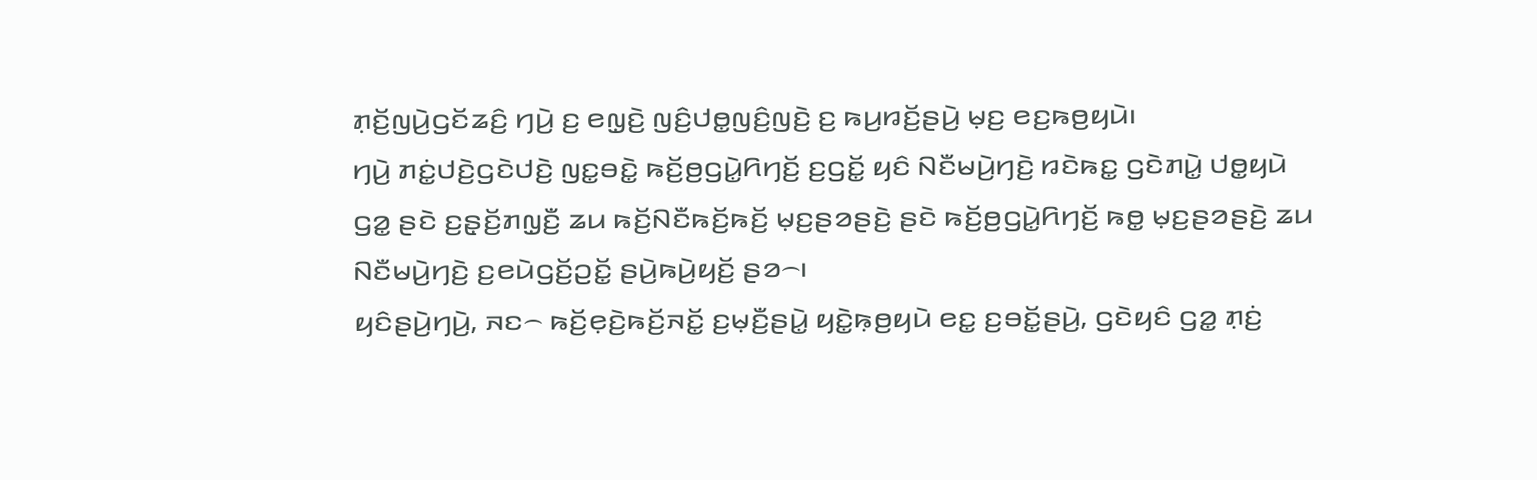ꤊ꤫ꤢꤩ꤬ꤜꤣꤧ꤬ꤞꤢꤩꤘꤢꤨ꤬ ꤚꤣꤧ꤬ ꤢ꤬ ꤕꤜ꤫ꤢꤧ꤬ ꤜꤢꤨ꤬ꤓꤥ꤭ꤜꤢꤨ꤬ꤜꤢꤧ꤬ ꤢ꤬ ꤒꤣ꤬ꤙꤢꤩ꤬ꤔꤣꤧ꤬ ꤗ꤫ꤢ꤬ ꤕꤢ꤬ꤒꤥ꤬ꤟꤣꤧ꤯
ꤚꤣꤧ꤬ ꤊꤢꤦ꤭ꤓꤢꤧ꤬ꤞꤢꤧꤓꤢꤧ꤬ ꤜꤢ꤭ꤋꤢꤧ꤭ ꤒꤢꤩ꤬ꤥ꤬ꤞꤣꤧ꤭ꤖꤚꤢꤩ꤬ ꤢ꤬ꤞꤢꤩ꤭ ꤟꤢꤨ ꤡꤢꤪꤗꤣꤧ꤬ꤚꤢꤧ꤬ ꤙꤢꤧꤒꤢ꤭ ꤞꤢꤧꤊꤣꤧ꤭ ꤓꤥ꤭ꤟꤣꤧ ꤞꤤ꤭ ꤔꤢꤧ ꤢ꤬ꤔ꤫ꤢꤩ꤬ꤊꤜ꤫ꤢꤪ꤬ ꤘꤣ ꤒꤢꤩ꤬ꤡꤢꤪꤒꤢꤩ꤬ꤒꤢꤩ꤬ ꤗ꤫ꤢ꤬ꤔꤤꤔꤢꤧ꤬ ꤔꤢꤧ ꤒꤢꤩ꤬ꤥ꤬ꤞꤣꤧ꤭ꤖꤚꤢꤩ꤬ ꤒꤥ꤭ ꤗ꤫ꤢ꤬ꤔꤤꤔꤢꤧ꤬ ꤘꤣ ꤡꤢꤪꤗꤣꤧ꤬ꤚꤢꤧ꤬ ꤢ꤬ꤕꤣꤧꤞꤢꤩ꤬ꤑꤢꤩ꤭ ꤔꤣꤧ꤬ꤒꤣꤧ꤬ꤟꤢꤩ꤬ ꤔꤤ꤮꤯
ꤟꤢꤨꤔꤣꤧ꤬ꤚꤣꤧ꤬, ꤏꤢ꤮ ꤒꤢꤩ꤬ꤕ꤫ꤢꤧ꤬ꤒꤢꤩ꤬ꤏꤢꤩ꤭ ꤢ꤬ꤗ꤫ꤢꤪ꤬ꤔꤣꤧ꤭ ꤟꤢꤧ꤭ꤒ꤫ꤥ꤬ꤟꤣꤧ ꤕꤢ꤭ ꤢ꤬ꤋꤢꤩ꤭ꤔꤣꤧ꤬, ꤞꤢꤧꤟꤢꤨ ꤞꤤ꤭ ꤊ꤫ꤢꤦ꤬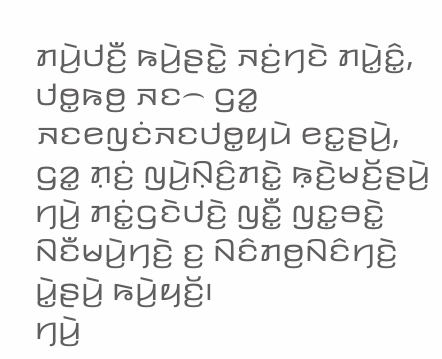ꤊꤣꤧ꤬ꤓꤢꤪ꤬ ꤒꤣꤧ꤬ꤔꤢꤧ꤭ ꤏꤢꤦ꤬ꤚꤢꤧ ꤊꤣꤧ꤭ꤢꤨ꤭, ꤓꤥ꤭ꤒꤥ꤬ ꤏꤢ꤮ ꤞꤤ꤭ ꤏꤢꤕꤜꤢꤦꤏꤢꤓꤥ꤭ꤟꤣꤧ ꤕꤢ꤭ꤔꤣꤧ꤬, ꤞꤤ꤭ ꤊ꤫ꤢꤦ꤬ ꤜꤣꤧ꤬ꤡ꤫ꤢꤨ꤬ꤊꤢꤧ꤭ ꤒ꤫ꤢꤧ꤬ꤗꤢꤩ꤬ꤔꤣꤧ꤬ ꤚꤣꤧ꤬ ꤊꤢꤦ꤭ꤞꤢꤧꤓꤢꤧ꤬ ꤜꤢꤪ꤭ ꤜꤢ꤭ꤋꤢꤧ꤭ ꤡꤢꤪꤗꤣꤧ꤬ꤚꤢꤧ꤬ ꤢ꤬ ꤡꤢꤨꤊꤥ꤬ꤡꤢꤨꤚꤢꤧ꤬ ꤣꤧ꤭ꤔꤣꤧ꤬ ꤒꤣꤧ꤬ꤟꤢꤩ꤬꤯
ꤚꤣꤧ꤬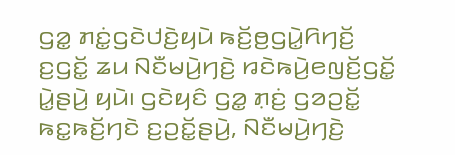ꤞꤤ꤭ ꤊꤢꤦ꤭ꤞꤢꤧꤓꤢꤧ꤬ꤟꤣꤧ ꤒꤢꤩ꤬ꤥ꤬ꤞꤣꤧ꤭ꤖꤚꤢꤩ꤬ ꤢ꤬ꤞꤢꤩ꤭ ꤘꤣ ꤡꤢꤪꤗꤣꤧ꤬ꤚꤢꤧ꤬ ꤙꤢꤧꤒꤣꤧ꤬ꤕꤜꤢꤩ꤬ꤞꤢꤩ꤭ ꤣꤧ꤭ꤔꤣꤧ꤬ ꤟꤣꤧ꤯ ꤞꤢꤧꤟꤢꤨ ꤞꤤ꤭ ꤊ꤫ꤢꤦ꤬ ꤞꤤꤑꤢꤩ꤭ ꤒꤢ꤭ꤒꤢꤩ꤬ꤚꤢꤧ ꤢ꤬ꤑꤢꤩ꤭ꤔꤣꤧ꤬, ꤡꤢꤪꤗꤣꤧ꤬ꤚꤢꤧ꤬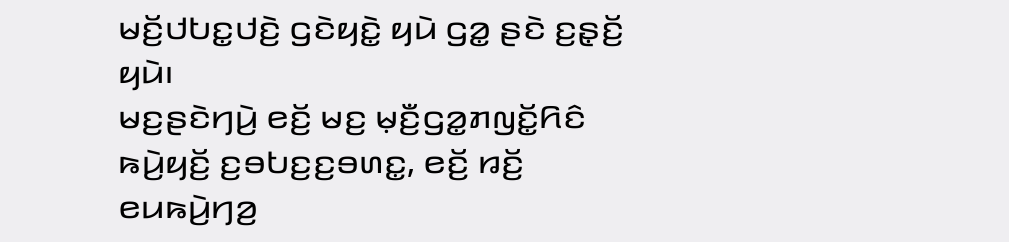ꤗꤢꤩ꤬ꤓꤝꤢ꤭ꤓꤢꤧ꤬ ꤞꤢꤧꤟꤢꤧ꤭ ꤟꤣꤧ ꤞꤤ꤭ ꤔꤢꤧ ꤢ꤬ꤔ꤫ꤢꤩ꤬ ꤟꤣꤧ꤯
ꤗꤢ꤬ꤔꤢꤧꤚꤣꤧ꤬ ꤕꤢꤩ꤬ ꤗꤢ꤬ ꤗ꤫ꤢꤪ꤬ꤞꤤ꤭ꤊꤜꤢꤩ꤭ꤖꤢꤨ ꤒꤣꤧ꤬ꤟꤢꤩ꤬ ꤢ꤬ꤋꤝꤢ꤬ꤢ꤬ꤋꤛꤢ꤭, ꤕꤢꤩ꤬ ꤙꤢꤩ꤬ ꤕꤣꤒꤣꤧ꤬ꤚꤤ꤬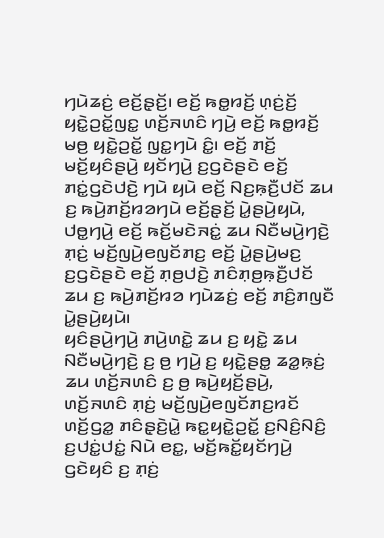ꤚꤣꤧꤘꤢꤦ꤬ ꤕꤢꤩ꤬ꤔ꤫ꤢꤩ꤬꤯ ꤕꤢꤩ꤬ ꤒꤥ꤭ꤙꤢꤩ꤬ ꤛ꤫ꤢꤦ꤬ꤢꤩ꤬ ꤟꤢꤧ꤭ꤑꤢꤩ꤭ꤜꤢ꤭ ꤛꤢꤩ꤬ꤏꤛꤢꤨ ꤚꤣꤧ꤬ ꤕꤢꤩ꤬ ꤒꤥ꤭ꤙꤢꤩ꤬ ꤗꤥ꤬ ꤟꤢꤧ꤭ꤑꤢꤩ꤭ ꤜꤢ꤭ꤚꤣꤧ ꤢꤨ꤭꤯ ꤕꤢꤩ꤬ ꤊꤢꤩ꤬ ꤗꤢꤩ꤬ꤟꤢꤨꤔꤣꤧ꤬ ꤟꤢꤩꤚꤣꤧ꤬ ꤢ꤬ꤞꤢꤧꤔꤢꤧ ꤕꤢꤩ꤬ ꤊꤢꤦ꤭ꤞꤢꤧꤓꤢꤧ꤬ ꤚꤣꤧ ꤟꤣꤧ ꤕꤢꤩ꤬ ꤡꤢ꤬ꤒ꤫ꤢꤪ꤬ꤓꤢꤩ ꤘꤣ ꤢ꤬ ꤒꤣꤧ꤬ꤊꤢꤩ꤬ꤙꤤꤚꤣꤧ ꤕꤢꤩ꤬ꤔ꤫ꤢꤩ꤬ ꤣꤧ꤭ꤔꤣꤧ꤬ꤟꤣꤧ, ꤓꤥ꤭ꤚꤣꤧ꤬ ꤕꤢꤩ꤬ ꤒꤢꤩ꤬ꤗꤢꤧꤏꤢꤦ꤭ ꤘꤣ ꤡꤢꤪꤗꤣꤧ꤬ꤚꤢꤧ꤬ ꤊ꤫ꤢꤦ꤬ ꤗꤢꤩ꤬ꤜꤣꤧ꤬ꤕꤜꤢꤩꤊꤢ꤬ ꤕꤢꤩ꤬ ꤣꤧ꤭ꤔꤣꤧ꤬ꤗꤢ꤬ ꤢ꤬ꤞꤢꤧꤔꤢꤧ ꤕꤢꤩ꤬ ꤊ꤫ꤥ꤬ꤓꤢꤧ꤬ ꤊꤢꤨꤊ꤫ꤥ꤬ꤒ꤫ꤢꤪ꤬ꤓꤢꤩ ꤘꤣ ꤢ꤬ ꤒꤣꤧ꤬ꤊꤢꤩ꤬ꤙꤤ ꤚꤣꤧꤘꤢꤦ꤬ ꤕꤢꤩ꤬ ꤊꤢꤨ꤬ꤊꤜꤢꤪ ꤣꤧ꤭ꤔꤣꤧ꤬ꤟꤣꤧ꤯
ꤟꤢꤨꤔꤣꤧ꤬ꤚꤣꤧ꤬ ꤊꤣꤧ꤬ꤛꤢꤧ꤭ ꤘꤣ ꤢ꤬ ꤟꤢꤧ꤭ ꤘꤣ ꤡꤢꤪꤗꤣꤧ꤬ꤚꤢꤧ꤬ ꤢ꤬ ꤥ꤬ ꤚꤣꤧ꤬ ꤢ꤬ ꤟꤢꤧ꤭ꤔꤥ꤭ ꤘꤤ꤭ꤒ꤫ꤢꤦ꤬ ꤘꤣ ꤛꤢꤩ꤬ꤏꤛꤢꤨ ꤢ꤬ ꤥ꤬ ꤒꤣꤧ꤬ꤟꤢꤩ꤬ꤔꤣꤧ꤬, ꤛꤢꤩ꤬ꤏꤛꤢꤨ ꤊ꤫ꤢꤦ꤬ ꤗꤢꤩ꤬ꤜꤣꤧ꤬ꤕꤜꤢꤩꤊꤢ꤬ꤙꤢꤩ ꤛꤢꤩ꤬ꤞꤤ꤭ ꤊꤢꤨꤔ꤫ꤢꤧ꤬ꤣꤧ꤭ ꤒꤢ꤭ꤟꤢꤧ꤭ꤑꤢꤩ꤭ ꤢ꤬ꤡꤢꤨ꤬ꤡꤢꤨ꤬ ꤢ꤬ꤓꤢꤦ꤭ꤓꤢꤦ꤭ ꤡꤣꤧ ꤕꤢ꤭, ꤗꤢꤩ꤬ꤒꤢꤩ꤭ꤟꤢꤩꤚꤣꤧ꤬ ꤞꤢꤧꤟꤢꤨ ꤢ꤬ ꤊ꤫ꤢꤦ꤬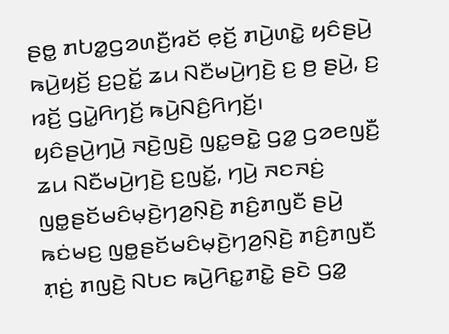ꤔꤥ꤭ ꤊꤝꤤ꤭ꤞꤤꤛꤢꤪ꤬ꤙꤢꤩ ꤕ꤫ꤢꤩ꤬ ꤊꤣꤧ꤬ꤛꤢꤧ꤭ ꤟꤢꤨꤔꤣꤧ꤬ ꤒꤣꤧ꤬ꤟꤢꤩ꤬ ꤢ꤬ꤑꤢꤩ꤭ ꤘꤣ ꤡꤢꤪꤗꤣꤧ꤬ꤚꤢꤧ꤬ ꤢ꤬ ꤥ꤬ ꤔꤣꤧ꤬, ꤢ꤬ ꤙꤢꤩ꤬ ꤞꤣꤧ꤭ꤖꤚꤢꤩ꤬ ꤒꤣꤧ꤬ꤡꤢꤨ꤬ꤖꤚꤢꤩ꤬꤯
ꤟꤢꤨꤔꤣꤧ꤬ꤚꤣꤧ꤬ ꤏꤢꤧ꤬ꤜꤢꤧ꤬ ꤜꤢ꤭ꤋꤢꤧ꤭ ꤞꤤ꤭ ꤞꤤꤕꤜꤢꤪ꤬ ꤘꤣ ꤡꤢꤪꤗꤣꤧ꤬ꤚꤢꤧ꤬ ꤢ꤬ꤜꤢꤩ꤭, ꤚꤣꤧ꤬ ꤏꤢꤏꤢꤦ꤬ ꤜꤥ꤭ꤔꤢꤩꤗꤢꤨꤗ꤫ꤢꤧ꤬ꤚꤤ꤬ꤡ꤫ꤢꤧ꤬ ꤊꤢꤨ꤬ꤊꤜꤢꤪ ꤔꤣꤧ꤬ ꤒꤢꤦꤗꤢ꤬ ꤜꤥ꤭ꤔꤢꤩꤗꤢꤨꤗ꤫ꤢꤧ꤬ꤚꤤ꤬ꤡ꤫ꤢꤧ꤬ ꤊꤢꤨ꤬ꤊꤜꤢꤪ ꤊ꤫ꤢꤦ꤬ ꤊꤜꤢꤧ꤬ ꤡꤝꤢ ꤒꤣꤧ꤬ꤖꤢ꤭ꤊꤢꤧ꤭ ꤔꤢꤧ ꤞꤤ꤭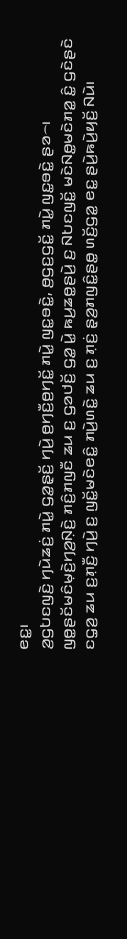ꤕꤢ꤭꤯
ꤤ꤬ꤞꤝꤢꤜꤢꤧ꤬ ꤚꤣꤧꤘꤢꤦ꤬ ꤊꤣꤧ꤭ ꤞꤤ꤭ꤔ꤫ꤢꤩ꤬ ꤚꤣꤧ꤬ ꤥ꤬ꤚꤢꤪ꤬ꤥ꤬ꤚꤢꤩ꤭ ꤊꤣꤧ꤭ ꤜꤢ꤭ꤋꤢꤧ꤭, ꤥ꤬ꤞꤢ꤬ꤞꤢꤩ꤭ ꤊꤣꤧ꤭ ꤜꤢ꤭ꤋꤢꤧ꤭ ꤔꤤ꤮꤯ ꤜꤥ꤭ꤔꤢꤩꤗꤢꤨꤗ꤫ꤢꤧ꤬ꤚꤤ꤬ꤡ꤫ꤢꤧ꤬ ꤊꤢꤨ꤬ꤊꤜꤢꤪ ꤘꤣ ꤢ꤬ ꤞꤤꤓꤢꤩ꤬ ꤞꤤ꤭ ꤣꤧ꤭ ꤒꤣ꤬ꤘꤥ꤭ꤔꤣꤧ꤬ ꤢ꤬ ꤡꤝꤢꤜꤢꤩ꤭ ꤗꤢꤧꤡꤥ꤭ꤗꤢꤧꤊꤤ꤭ ꤢꤨ꤭ ꤞꤢꤧꤔꤢꤧ ꤢꤞ꤫ꤤ꤬ ꤘꤣ ꤢ꤬ꤊ꤫ꤢꤪ꤬ ꤚꤣꤧ꤬ ꤢ꤬ ꤜꤢꤩ꤭ꤗꤢꤧꤕꤢꤨ꤭ ꤊꤣꤧ꤬ꤛꤢꤧ꤭ ꤘꤣ ꤢ꤬ ꤊ꤫ꤢꤦ꤬ ꤔ꤫ꤤ꤬ꤊꤜꤢꤨ꤭ꤔꤥ꤭ ꤛꤢꤩ꤬ꤞꤤ꤭ ꤕꤢ꤭ ꤔꤣꤧ꤬ꤒꤣꤧ꤬ꤟꤢꤩ꤬ ꤡꤣꤧ꤯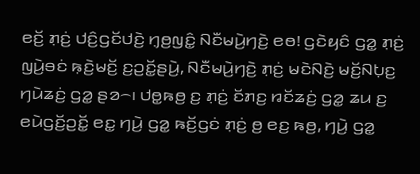ꤕꤢꤩ꤬ ꤊ꤫ꤢꤦ꤬ ꤓꤢꤨ꤬ꤞꤢꤩꤓꤢꤧ꤬ ꤚ꤫ꤥ꤬ꤜꤢꤨ꤭ ꤡꤢꤪꤗꤣꤧ꤬ꤚꤢꤧ꤬ ꤕꤥ! ꤞꤢꤧꤟꤢꤨ ꤞꤤ꤭ ꤊ꤫ꤢꤦ꤬ ꤜꤣꤧ꤬ꤋꤢꤦ ꤒ꤫ꤢꤧ꤬ꤗꤢꤩ꤬ ꤢ꤬ꤑꤢꤩ꤭ꤔꤣꤧ꤬, ꤡꤢꤪꤗꤣꤧ꤬ꤚꤢꤧ꤬ ꤊ꤫ꤢꤦ꤬ ꤗꤢꤧꤡꤢꤧ꤬ ꤗꤢꤩ꤬ꤡꤝ꤫ꤢ꤬ ꤚꤣꤧꤘꤢꤦ꤬ ꤞꤤ꤭ ꤔꤤ꤮꤯ ꤓꤥ꤭ꤒꤥ꤬ ꤢ꤬ ꤊ꤫ꤢꤦ꤬ ꤢꤩꤊꤢ꤬ ꤙꤢꤩꤘꤢꤦ꤬ ꤞꤤ꤭ ꤘꤣ ꤢ꤬ ꤕꤣꤧꤞꤢꤩ꤬ꤑꤢꤩ꤭ ꤕꤢ꤭ ꤚꤣꤧ꤬ ꤞꤤ꤭ ꤒꤢꤩ꤬ꤞꤢꤦ ꤊ꤫ꤢꤦ꤬ ꤥ꤬ ꤕꤢ꤬ ꤒꤥ꤬, ꤚꤣꤧ꤬ ꤞꤤ꤭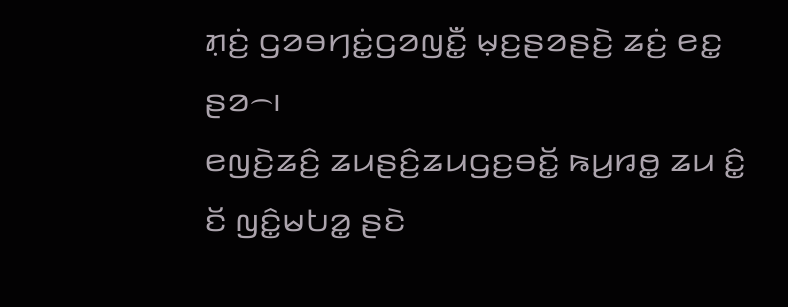ꤊ꤫ꤢꤦ꤬ ꤞꤤꤋꤚꤢꤦ꤭ꤞꤤꤜꤢꤪ꤭ ꤗ꤫ꤢ꤬ꤔꤤꤔꤢꤧ꤬ ꤘꤢꤦ꤬ ꤕꤢ꤭ ꤔꤤ꤮꤯
ꤕꤜꤢꤧ꤬ꤘꤢꤨ꤬ ꤘꤣꤔꤢꤨ꤬ꤘꤣꤞꤢ꤬ꤋꤢꤩ꤭ ꤒꤣ꤬ꤙꤥ꤭ ꤘꤣ ꤢꤨ꤭ ꤢꤩ ꤜꤢꤨ꤭ꤗꤝꤤ꤭ ꤔꤢꤧ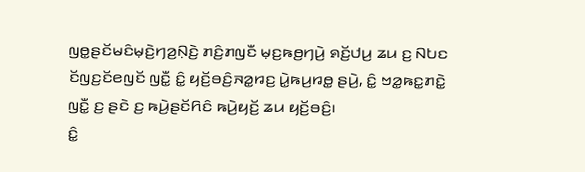ꤜꤥ꤭ꤔꤢꤩꤗꤢꤨꤗ꤫ꤢꤧ꤬ꤚꤤ꤬ꤡ꤫ꤢꤧ꤬ ꤊꤢꤨ꤬ꤊꤜꤢꤪ ꤗ꤫ꤢ꤬ꤒꤥ꤬ꤚꤣꤧ꤬ ꤎꤢꤩ꤬ꤓꤣ꤬ ꤘꤣ ꤢ꤬ ꤡꤝꤢ ꤢꤩꤜꤢ꤬ꤢꤩꤕꤜꤢꤩ ꤜꤢꤪ꤭ ꤢꤨ꤭ ꤟꤢꤩ꤬ꤋꤢꤨ꤬ꤏꤤ꤭ꤙꤢ꤬ ꤣꤧ꤭ꤒꤣ꤬ꤙꤥ꤭ ꤔꤣꤧ꤬, ꤢꤨ꤭ ꤠꤤ꤭ꤒꤢ꤭ꤊꤢꤧ꤭ ꤜꤢꤪ꤭ ꤢ꤬ ꤔꤢꤧ ꤢ꤬ ꤒꤣꤧ꤬ꤔꤢꤩꤖꤢꤨ ꤒꤣꤧ꤬ꤟꤢꤩ꤬ ꤘꤣ ꤟꤢꤩ꤬ꤋꤢꤨ꤬꤯
ꤢꤨ꤭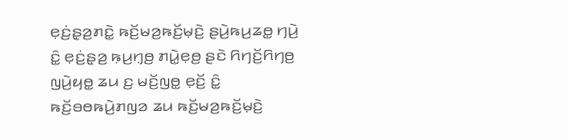ꤕ꤫ꤢꤦ꤬ꤔ꤫ꤤ꤬ꤊꤢꤧ꤭ ꤒꤢꤩ꤬ꤗꤤ꤬ꤒꤢꤩ꤬ꤗ꤫ꤢꤧ꤬ ꤔꤣꤧ꤬ꤒꤣ꤬ꤘꤥ꤭ ꤚꤣꤧ꤬ ꤢꤨ꤭ ꤕ꤫ꤢꤦ꤬ꤔ꤫ꤤ꤬ ꤒ꤫ꤣ꤬ꤚ꤫ꤥ꤬ ꤊꤣꤧ꤭ꤕ꤫ꤥ꤬ ꤔꤢꤧ ꤖꤚꤢꤩ꤬ꤖꤚꤥ꤬ ꤜꤣꤧ꤬ꤟꤥ꤭ ꤘꤣ ꤢ꤬ ꤗꤢꤩ꤬ꤜꤥ꤭ ꤕ꤫ꤢꤩ꤬ ꤢꤨ꤭ ꤒꤢꤩ꤬ꤋꤥꤒꤣꤧ꤬ꤊꤜꤤ ꤘꤣ ꤒꤢꤩ꤬ꤗꤤ꤬ꤒꤢꤩ꤬ꤗ꤫ꤢꤧ꤬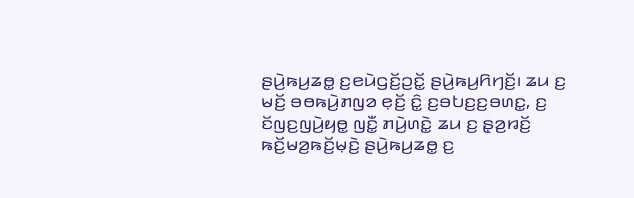ꤔꤣꤧ꤬ꤒꤣ꤬ꤘꤥ꤭ ꤢ꤬ꤕꤣꤧꤞꤢꤩ꤬ꤑꤢꤩ꤭ ꤔꤣꤧ꤬ꤒꤣ꤬ꤖꤚꤢꤩ꤬꤯ ꤘꤣ ꤢ꤬ ꤗꤢꤩ꤬ ꤋꤥꤒꤣꤧ꤬ꤊꤜꤤ ꤕ꤫ꤢꤩ꤬ ꤢꤨ꤭ ꤢ꤬ꤋꤝꤢ꤬ꤢ꤬ꤋꤛꤢ꤭, ꤢ꤬ ꤢꤩꤜꤢ꤬ꤜꤣꤧ꤬ꤟꤥ꤭ ꤜꤢꤪ꤭ ꤊꤣꤧ꤬ꤛꤢꤧ꤭ ꤘꤣ ꤢ꤬ ꤔ꤫ꤤ꤬ꤙꤢꤩ꤬ ꤒꤢꤩ꤬ꤗꤤ꤬ꤒꤢꤩ꤬ꤗ꤫ꤢꤧ꤬ ꤔꤣꤧ꤬ꤒꤣ꤬ꤘꤥ꤭ ꤢ꤬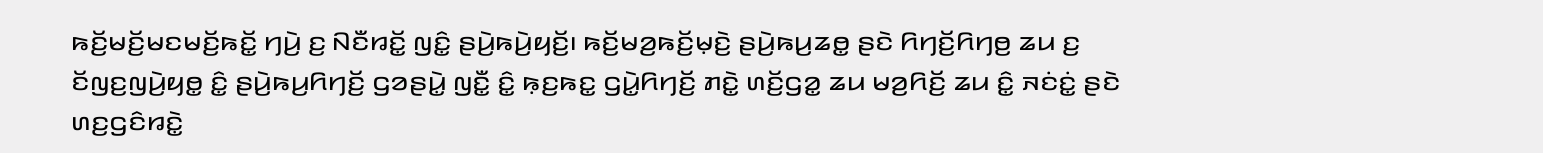ꤒꤢꤩ꤬ꤗꤢꤩ꤬ꤗꤢꤗꤢꤩ꤬ꤒꤢꤩ꤭ ꤚꤣꤧ꤬ ꤢ꤬ ꤡꤢꤪꤙꤢꤩ꤭ ꤜꤢꤨ꤭ ꤔꤣꤧ꤬ꤒꤣꤧ꤬ꤟꤢꤩ꤬꤯ ꤒꤢꤩ꤬ꤗꤤ꤬ꤒꤢꤩ꤬ꤗ꤫ꤢꤧ꤬ ꤔꤣꤧ꤬ꤒꤣ꤬ꤘꤥ꤭ ꤔꤢꤧ ꤖꤚꤢꤩ꤬ꤖꤚꤥ꤬ ꤘꤣ ꤢ꤬ ꤢꤩꤜꤢ꤬ꤜꤣꤧ꤬ꤟꤥ꤭ ꤢꤨ꤭ ꤔꤣꤧ꤬ꤒꤣ꤬ꤖꤚꤢꤩ꤬ ꤞꤤꤔꤣꤧ꤭ ꤜꤢꤪ꤭ ꤢꤨ꤭ ꤒ꤫ꤢ꤬ꤒꤢ꤭ ꤞꤣꤧ꤭ꤖꤚꤢꤩ꤬ ꤊꤢꤧ꤭ ꤛꤢꤩ꤬ꤞꤤ꤭ ꤘꤣ ꤗꤤ꤬ꤖꤢꤩ꤬ ꤘꤣ ꤢꤨ꤭ ꤏꤢꤦꤢꤦ꤭ ꤔꤢꤧ ꤛꤢ꤬ꤞꤢꤨꤙꤢꤧ꤭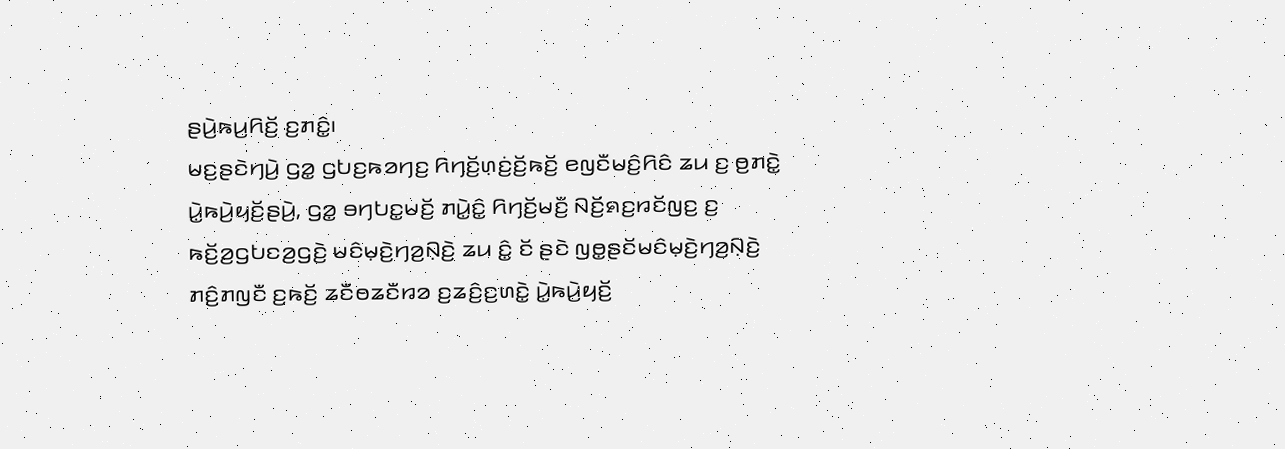ꤔꤣꤧ꤬ꤒꤣ꤬ꤖꤢꤩ꤬ ꤢ꤬ꤊꤢꤨ꤭꤯
ꤗꤢ꤬ꤔꤢꤧꤚꤣꤧ꤬ ꤞꤤ꤭ ꤞꤝꤢ꤬ꤒꤤꤚꤢ꤬ ꤖꤚꤢꤩ꤬ꤛ꤫ꤢꤦ꤬ꤢꤩ꤬ꤒꤢꤩ꤬ ꤕꤜꤢꤪꤗꤢꤨ꤬ꤖꤢꤨ ꤘꤣ ꤢ꤬ ꤥ꤬ꤊꤢꤧ꤭ ꤣꤧ꤭ꤒꤣꤧ꤬ꤟꤢꤩ꤬ꤔꤣꤧ꤬, ꤞꤤ꤭ ꤋꤚꤝꤢ꤭ꤗꤢꤩ꤬ ꤊꤣꤧ꤭ꤢꤨ꤭ ꤖꤚꤢꤩ꤬ꤗꤢꤪ꤬ ꤡꤢꤩ꤬ꤎꤢ꤬ꤙꤢꤩꤜꤢ꤬ ꤢ꤬ ꤒꤢꤩ꤬ꤤ꤬ꤞꤝꤢꤤ꤬ꤞꤢꤧ꤬ ꤗꤢꤨꤗ꤫ꤢꤧ꤬ꤚꤤ꤬ꤡ꤫ꤢꤧ꤬ ꤘꤣ ꤢꤨ꤭ ꤢꤩ ꤔꤢꤧ ꤜꤥ꤭ꤔꤢꤩꤗꤢꤨꤗ꤫ꤢꤧ꤬ꤚꤤ꤬ꤡ꤫ꤢꤧ꤬ ꤊꤢꤨ꤬ꤊꤜꤢꤪ ꤢ꤬ꤒꤢꤩ꤬ ꤘꤢꤪꤥꤘꤢꤪꤙꤤ ꤢ꤬ꤘꤢꤨ꤬ꤢ꤬ꤛꤢꤧ꤭ ꤣꤧ꤭ꤒꤣꤧ꤬ꤟꤢꤩ꤬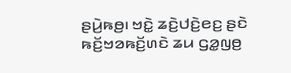ꤔꤣꤧ꤬ꤒꤥ꤬꤯ ꤠꤢꤧ꤭ ꤘꤢꤧ꤬ꤓꤢꤧ꤬ꤕꤢ꤬ ꤔꤢꤧ ꤒꤢꤩ꤬ꤠꤤꤒꤢꤩ꤬ꤛꤢꤧ ꤘꤣ ꤞꤤ꤭ꤜꤥ꤬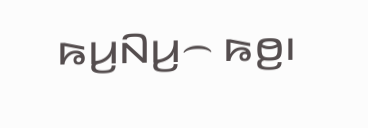ꤒꤣ꤬ꤡꤣ꤬꤮ ꤒꤥ꤬꤯